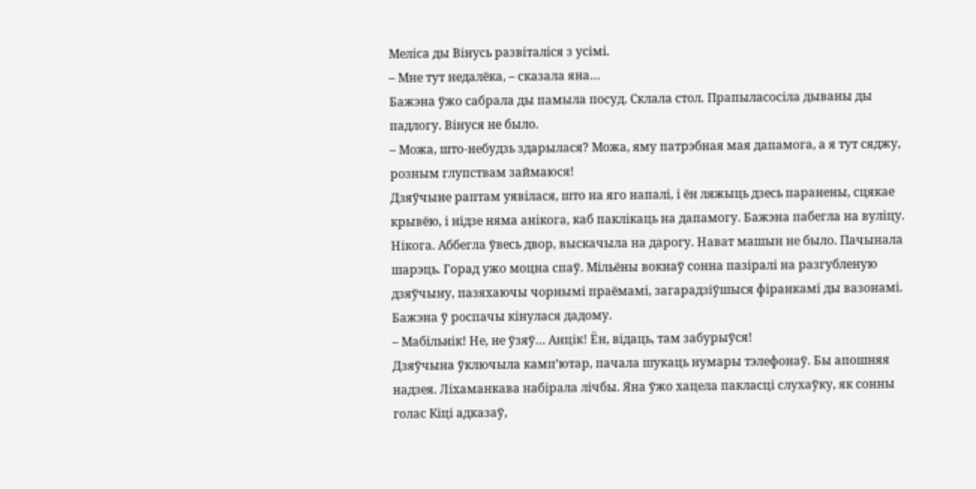Меліса ды Вінусь развіталіся з усімі.
– Мне тут недалёка, – сказала яна…
Бажэна ўжо сабрала ды памыла посуд. Склала стол. Прапыласосіла дываны ды падлогу. Вінуся не было.
– Можа, што-небудзь здарылася? Можа, яму патрэбная мая дапамога, а я тут сяджу, розным глупствам займаюся!
Дзяўчыне раптам уявілася, што на яго напалі, і ён ляжыць дзесь паранены, сцякае крывёю, і нідзе няма анікога, каб паклікаць на дапамогу. Бажэна пабегла на вуліцу. Нікога. Аббегла ўвесь двор, выскачыла на дарогу. Нават машын не было. Пачынала шарэць. Горад ужо моцна спаў. Мільёны вокнаў сонна пазіралі на разгубленую дзяўчыну, пазяхаючы чорнымі праёмамі, загарадзіўшыся фіранкамі ды вазонамі. Бажэна ў роспачы кінулася дадому.
– Мабільнік! Не, не ўзяў… Анцік! Ён, відаць, там забурыўся!
Дзяўчына ўключыла камп’ютар, пачала шукаць нумары тэлефонаў. Бы апошняя надзея. Ліхаманкава набірала лічбы. Яна ўжо хацела пакласці слухаўку, як сонны голас Кіці адказаў,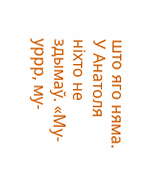што яго няма. У Анатоля ніхто не здымаў. «Му-уррр, му-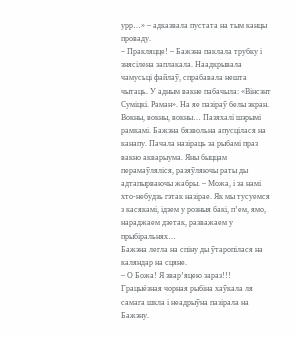урр…» – адказвала пустата на тым канцы проваду.
– Пракляцце! – Бажэна паклала трубку і знясілена заплакала. Наадкрывала чамусьці файлаў, спрабавала нешта чытаць. У адным вакне пабачыла: «Вінсэнт Суміцкі. Раман». На яе пазіраў белы экран. Вокны, вокны, вокны… Пазяхалі шэрымі рамкамі. Бажэна бязвольна апусцілася на канапу. Пачала назіраць за рыбамі праз вакно акварыума. Яны быццам перамаўляліся, разяўляючы раты ды адтапырваючы жабры. – Можа, і за намі хто-небудзь гэтак назірае. Як мы тусуемся з касякамі, ідзем у розныя бакі, п’ем, ямо, нараджаем дзетак, разважаем у прыбіральнях…
Бажэна легла на спіну ды ўтаропілася на каляндар на сцяне.
– О Божа! Я звар’яцею зараз!!!
Грацыёзная чорная рыбіна хаўкала ля самага шкла і неадрыўна пазірала на Бажэну.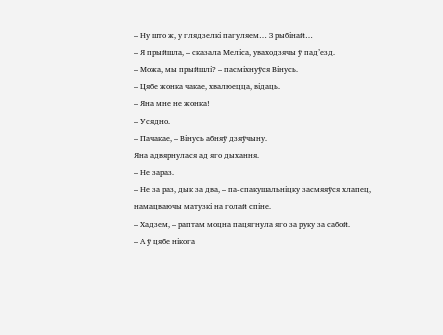– Ну што ж, у глядзелкі пагуляем… З рыбінай…
– Я прыйшла, – сказала Меліса, уваходзячы ў пад’езд.
– Можа, мы прыйшлі? – пасміхнуўся Вінусь.
– Цябе жонка чакае, хвалюецца, відаць.
– Яна мне не жонка!
– Усядно.
– Пачакае, – Вінусь абняў дзяўчыну.
Яна адвярнулася ад яго дыхання.
– Не зараз.
– Не за раз, дык за два, – па-спакушальніцку засмяяўся хлапец, намацваючы матузкі на голай спіне.
– Хадзем, – раптам моцна пацягнула яго за руку за сабой.
– А ў цябе нікога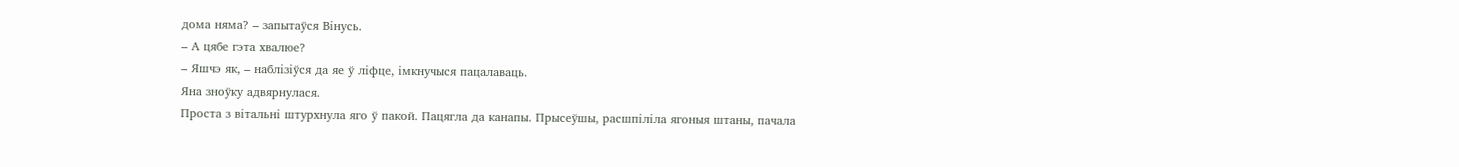дома няма? – запытаўся Вінусь.
– А цябе гэта хвалюе?
– Яшчэ як, – наблізіўся да яе ў ліфце, імкнучыся пацалаваць.
Яна зноўку адвярнулася.
Проста з вітальні штурхнула яго ў пакой. Пацягла да канапы. Прысеўшы, расшпіліла ягоныя штаны, пачала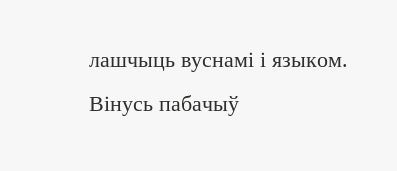лашчыць вуснамі і языком. Вінусь пабачыў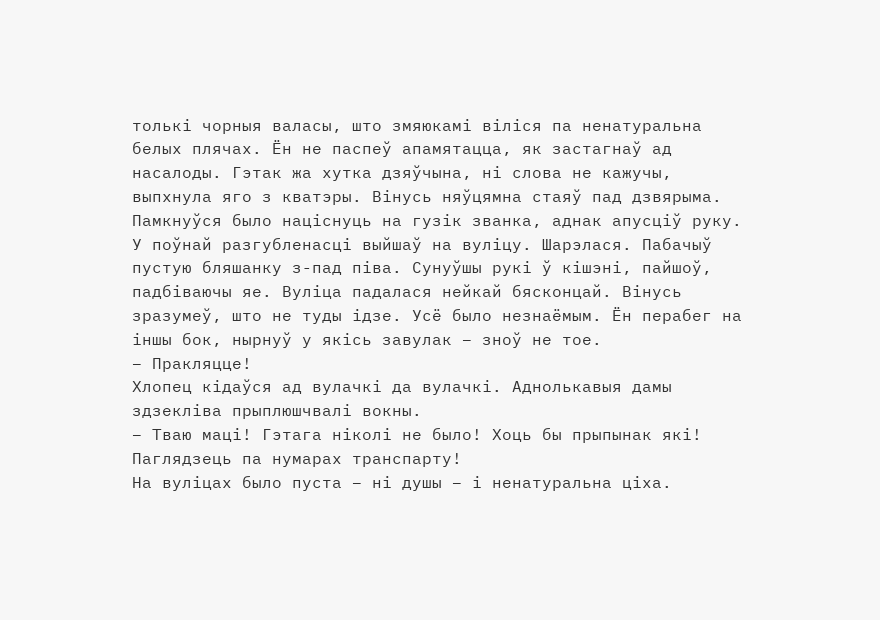толькі чорныя валасы, што змяюкамі віліся па ненатуральна белых плячах. Ён не паспеў апамятацца, як застагнаў ад насалоды. Гэтак жа хутка дзяўчына, ні слова не кажучы, выпхнула яго з кватэры. Вінусь няўцямна стаяў пад дзвярыма. Памкнуўся было націснуць на гузік званка, аднак апусціў руку. У поўнай разгубленасці выйшаў на вуліцу. Шарэлася. Пабачыў пустую бляшанку з-пад піва. Сунуўшы рукі ў кішэні, пайшоў, падбіваючы яе. Вуліца падалася нейкай бясконцай. Вінусь зразумеў, што не туды ідзе. Усё было незнаёмым. Ён перабег на іншы бок, нырнуў у якісь завулак – зноў не тое.
– Пракляцце!
Хлопец кідаўся ад вулачкі да вулачкі. Аднолькавыя дамы здзекліва прыплюшчвалі вокны.
– Тваю маці! Гэтага ніколі не было! Хоць бы прыпынак які! Паглядзець па нумарах транспарту!
На вуліцах было пуста – ні душы – і ненатуральна ціха.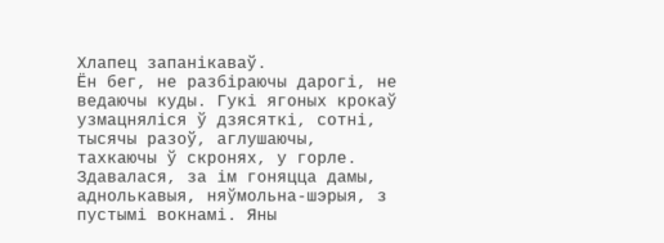Хлапец запанікаваў.
Ён бег, не разбіраючы дарогі, не ведаючы куды. Гукі ягоных крокаў узмацняліся ў дзясяткі, сотні, тысячы разоў, аглушаючы, тахкаючы ў скронях, у горле. Здавалася, за ім гоняцца дамы, аднолькавыя, няўмольна-шэрыя, з пустымі вокнамі. Яны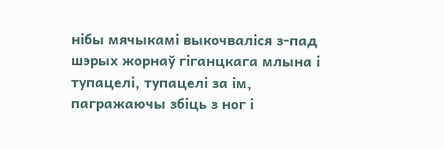нібы мячыкамі выкочваліся з-пад шэрых жорнаў гіганцкага млына і тупацелі, тупацелі за ім, пагражаючы збіць з ног і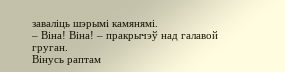заваліць шэрымі камянямі.
– Віна! Віна! – пракрычэў над галавой груган.
Вінусь раптам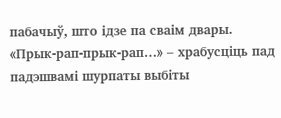пабачыў, што ідзе па сваім двары. «Прык-рап-прык-рап…» – храбусціць пад падэшвамі шурпаты выбіты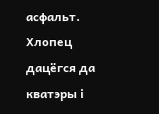асфальт. Хлопец дацёгся да кватэры і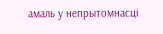амаль у непрытомнасці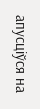апусціўся на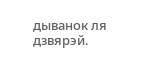дыванок ля дзвярэй.